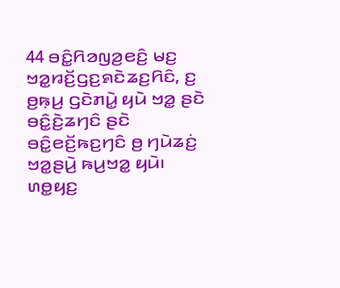44 ꤋꤢꤨ꤭ꤖꤤꤜꤤ꤬ꤕꤢꤨ꤬ ꤗꤢ꤬ ꤠꤤ꤭ꤙꤢꤩ꤬ꤞꤢ꤬ꤎꤢꤧꤘꤢ꤬ꤖꤢꤨ, ꤢ꤬ ꤥ꤬ꤒ꤫ꤣ꤬ ꤞꤢꤧꤊꤣꤧ꤭ ꤟꤣꤧ ꤠꤤ꤭ ꤔꤢꤧ ꤋꤢꤨ꤭ꤢꤧ꤬ꤘꤚꤢꤨ ꤔꤢꤧ ꤋꤢꤨ꤭ꤕꤢꤩ꤬ꤒꤢ꤬ꤚꤢꤨ ꤥ꤬ ꤚꤣꤧꤘꤢꤦ꤬ ꤠꤤ꤭ꤔꤣꤧ꤬ ꤒꤣ꤬ꤠꤤ꤭ ꤟꤣꤧ꤯
ꤛꤥ꤭ꤟꤢ꤬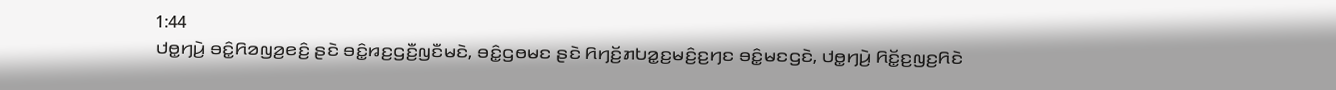1:44
ꤓꤥ꤭ꤚꤣꤧ꤬ ꤋꤢꤨ꤭ꤖꤤꤜꤤ꤬ꤕꤢꤨ꤬ ꤔꤢꤧ ꤋꤢꤨ꤭ꤙꤢ꤬ꤞꤢꤪ꤬ꤜꤢꤪꤗꤢꤧ, ꤋꤢꤨ꤭ꤞꤥꤗꤢ ꤔꤢꤧ ꤖꤚꤢꤩ꤬ꤊꤝꤤ꤭ꤢ꤬ꤗꤢꤨ꤬ꤢ꤬ꤚꤢ ꤋꤢꤨ꤭ꤗꤢꤞꤢꤧ, ꤓꤥ꤭ꤚꤣꤧ꤬ ꤖꤢꤩ꤭ꤢ꤬ꤜꤢ꤬ꤖꤢꤧ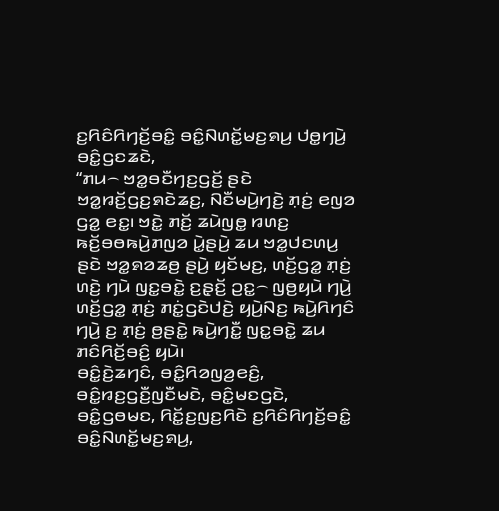ꤢ꤬ꤖꤢꤨꤖꤚꤢꤩ꤬ꤋꤢꤨ꤭ ꤋꤢꤨ꤭ꤡꤛꤢꤩ꤭ꤗꤢ꤬ꤎꤣ꤬ ꤓꤥ꤭ꤚꤣꤧ꤬ ꤋꤢꤨ꤭ꤞꤢꤘꤢꤧ,
“ꤊꤣ꤮ ꤠꤤ꤭ꤋꤢꤪꤚꤢ꤬ꤞꤢꤩ꤬ ꤔꤢꤧ ꤠꤤ꤭ꤙꤢꤩ꤬ꤞꤢ꤬ꤎꤢꤧꤘꤢ꤬, ꤡꤢꤪꤗꤣꤧ꤬ꤚꤢꤧ꤬ ꤊ꤫ꤢꤦ꤬ ꤕꤜꤤ ꤞꤤ꤭ ꤕꤢ꤭꤯ ꤠꤢꤧ꤭ ꤊꤢꤩ꤬ ꤘꤣꤧꤜꤥ꤭ ꤙꤛꤢ꤬ ꤒꤢꤩ꤬ꤋꤥꤒꤣꤧ꤬ꤊꤜꤤ ꤣꤧ꤭ꤔꤣꤧ꤬ ꤘꤣ ꤠꤤ꤭ꤓꤢꤛꤣ꤬ ꤔꤢꤧ ꤠꤤ꤭ꤎꤤꤘꤥ꤬ ꤔꤣꤧ꤬ ꤟꤢꤩꤗꤢ꤬, ꤛꤢꤩ꤬ꤞꤤ꤭ ꤊ꤫ꤢꤦ꤬ ꤛꤢꤧ꤬ ꤚꤣꤧ ꤜꤢ꤭ꤋꤢꤧ꤭ ꤢ꤬ꤔ꤫ꤢꤩ꤬ ꤑꤢ꤭꤮ ꤜꤥ꤬ꤟꤣꤧ ꤚꤣꤧ꤬ ꤛꤢꤩ꤬ꤞꤤ꤭ ꤊ꤫ꤢꤦ꤬ ꤊꤢꤦ꤭ꤞꤢꤧꤓꤢꤧ꤬ ꤟꤣꤧ꤬ꤡꤢ꤬ ꤒꤣꤧ꤬ꤖꤚꤢꤨ ꤚꤣꤧ꤬ ꤢ꤬ ꤊ꤫ꤢꤦ꤬ ꤥ꤬ꤔꤢꤧ꤭ ꤒꤣꤧ꤬ꤚꤢꤪ꤭ ꤜꤢ꤭ꤋꤢꤧ꤭ ꤘꤣ ꤊꤢꤨꤖꤢꤩ꤬ꤋꤢꤨ꤬ ꤟꤣꤧ꤯
ꤋꤢꤨ꤭ꤢꤧ꤬ꤘꤚꤢꤨ, ꤋꤢꤨ꤭ꤖꤤꤜꤤ꤬ꤕꤢꤨ꤬, ꤋꤢꤨ꤭ꤙꤢ꤬ꤞꤢꤪ꤬ꤜꤢꤪꤗꤢꤧ, ꤋꤢꤨ꤭ꤗꤢꤞꤢꤧ, ꤋꤢꤨ꤭ꤞꤥꤗꤢ, ꤖꤢꤩ꤭ꤢ꤬ꤜꤢ꤬ꤖꤢꤧ ꤢ꤬ꤖꤢꤨꤖꤚꤢꤩ꤬ꤋꤢꤨ꤭ ꤋꤢꤨ꤭ꤡꤛꤢꤩ꤭ꤗꤢ꤬ꤎꤣ꤬,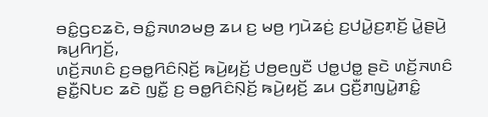ꤋꤢꤨ꤭ꤞꤢꤘꤢꤧ, ꤋꤢꤨ꤭ꤏꤛꤤꤗꤥ꤬ ꤘꤣ ꤢ꤬ ꤗꤥ꤬ ꤚꤣꤧꤘꤢꤦ꤬ ꤢ꤬ꤓꤣꤧ꤭ꤢ꤬ꤊ꤫ꤢꤩ꤬ ꤣꤧ꤭ꤔꤣꤧ꤬ ꤒꤣ꤬ꤖꤚꤢꤩ꤬,
ꤛꤢꤩ꤬ꤏꤛꤢꤨ ꤢ꤬ꤋꤥ꤭ꤖꤢꤨꤡ꤫ꤢꤩ꤬ ꤒꤣꤧ꤬ꤟꤢꤩ꤬ ꤓꤥ꤬ꤕꤜꤢꤪ ꤓꤥ꤭ꤓꤥ꤭ ꤔꤢꤧ ꤛꤢꤩ꤬ꤏꤛꤢꤨ ꤔꤢꤪ꤭ꤡꤝꤢ ꤘꤢꤧ ꤜꤢꤪ꤭ ꤢ꤬ ꤋꤥ꤭ꤖꤢꤨꤡ꤫ꤢꤩ꤬ ꤒꤣꤧ꤬ꤟꤢꤩ꤬ ꤘꤣ ꤞꤢꤪ꤬ꤊꤜꤣꤧ꤭ꤊꤢꤨ꤭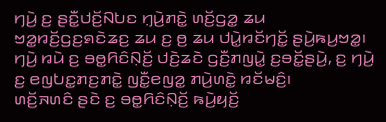ꤚꤣꤧ꤬ ꤢ꤬ ꤔꤢꤪ꤭ꤓꤢꤩ꤬ꤡꤝꤢ ꤚ꤫ꤣꤧ꤬ꤊꤢꤧ꤭ ꤛꤢꤩ꤬ꤞꤤ꤭ ꤘꤣ ꤠꤤ꤭ꤙꤢꤩ꤬ꤞꤢ꤬ꤎꤢꤧꤘꤢ꤬ ꤘꤣ ꤢ꤬ ꤥ꤬ ꤘꤣ ꤓꤣꤧ꤭ꤙꤢꤩꤚꤢꤩ꤭ ꤔꤣꤧ꤬ꤒꤣ꤬ꤠꤤ꤭꤯ ꤚꤣꤧ꤬ ꤙꤣꤧ ꤢ꤬ ꤋꤥ꤭ꤖꤢꤨꤡ꤫ꤢꤩ꤬ ꤓꤢꤧ꤬ꤘꤢꤧ ꤞꤢꤪ꤬ꤊꤜꤣꤧ꤭ ꤢ꤬ꤋꤢꤩ꤭ꤔꤣꤧ꤬, ꤢ꤬ ꤚꤣꤧ꤬ ꤢ꤬ ꤕꤜꤝꤢ꤭ꤊꤢ꤬ꤊꤢꤧ꤭ ꤜꤢꤪ꤭ꤕꤜꤤ꤭ ꤊꤣꤧ꤬ꤛꤢꤧ꤭ ꤙꤢꤩꤗꤢꤨ꤬꤯
ꤛꤢꤩ꤬ꤏꤛꤢꤨ ꤔꤢꤧ ꤢ꤬ ꤋꤥ꤭ꤖꤢꤨꤡ꤫ꤢꤩ꤬ ꤒꤣꤧ꤬ꤟꤢꤩ꤬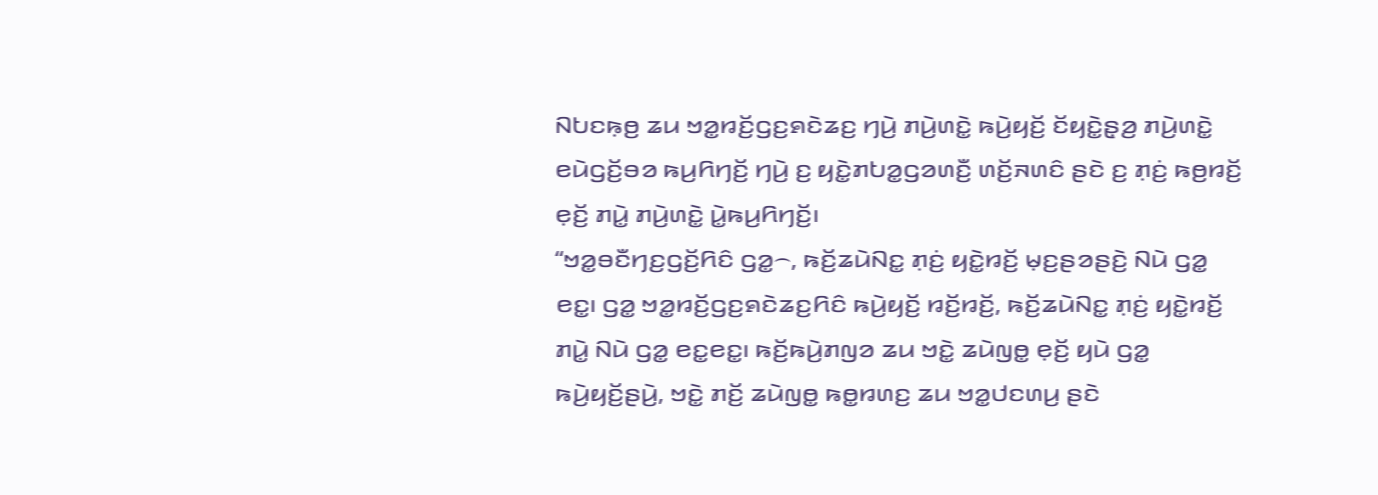ꤡꤝꤢꤒ꤫ꤥ꤬ ꤘꤣ ꤠꤤ꤭ꤙꤢꤩ꤬ꤞꤢ꤬ꤎꤢꤧꤘꤢ꤬ ꤚꤣꤧ꤬ ꤊꤣꤧ꤬ꤛꤢꤧ꤭ ꤒꤣꤧ꤬ꤟꤢꤩ꤬ ꤢꤩꤟꤢꤧ꤭ꤔ꤫ꤤ꤬ ꤊꤣꤧ꤬ꤛꤢꤧ꤭ ꤕꤣꤧꤞꤢꤩ꤬ꤋꤤ ꤒꤣ꤬ꤖꤚꤢꤩ꤬ ꤚꤣꤧ꤬ ꤢ꤬ ꤟꤢꤧ꤭ꤊꤝꤤ꤭ꤞꤤꤛꤢꤪ꤬ ꤛꤢꤩ꤬ꤏꤛꤢꤨ ꤔꤢꤧ ꤢ꤬ ꤊ꤫ꤢꤦ꤬ ꤒꤥ꤬ꤙꤢꤩ꤬ ꤕ꤫ꤢꤩ꤬ ꤊꤣꤧ꤭ ꤊꤣꤧ꤬ꤛꤢꤧ꤭ ꤣꤧ꤭ꤒꤣ꤬ꤖꤚꤢꤩ꤬꤯
“ꤠꤤ꤭ꤋꤢꤪꤚꤢ꤬ꤞꤢꤩ꤬ꤖꤢꤨ ꤞꤤ꤭꤮, ꤒꤢꤩ꤬ꤘꤣꤧꤡꤢ꤭ ꤊ꤫ꤢꤦ꤬ ꤟꤢꤧ꤭ꤙꤢꤩ꤬ ꤗ꤫ꤢ꤬ꤔꤤꤔꤢꤧ꤬ ꤡꤣꤧ ꤞꤤ꤭ ꤕꤢ꤭꤯ ꤞꤤ꤭ ꤠꤤ꤭ꤙꤢꤩ꤬ꤞꤢ꤬ꤎꤢꤧꤘꤢ꤬ꤖꤢꤨ ꤒꤣꤧ꤬ꤟꤢꤩ꤬ ꤙꤢꤩ꤬ꤙꤢꤩ꤬, ꤒꤢꤩ꤬ꤘꤣꤧꤡꤢ꤭ ꤊ꤫ꤢꤦ꤬ ꤟꤢꤧ꤭ꤙꤢꤩ꤬ ꤊꤣꤧ꤭ ꤡꤣꤧ ꤞꤤ꤭ ꤕꤢ꤭ꤕꤢ꤭꤯ ꤒꤢꤩ꤬ꤒꤣꤧ꤬ꤊꤜꤤ ꤘꤣ ꤠꤢꤧ꤭ ꤘꤣꤧꤜꤥ꤭ ꤕ꤫ꤢꤩ꤬ ꤟꤣꤧ ꤞꤤ꤭ ꤒꤣꤧ꤬ꤟꤢꤩ꤬ꤔꤣꤧ꤬, ꤠꤢꤧ꤭ ꤊꤢꤩ꤬ ꤘꤣꤧꤜꤥ꤭ ꤒꤥ꤭ꤙꤛꤢ꤬ ꤘꤣ ꤠꤤ꤭ꤓꤢꤛꤣ꤬ ꤔꤢꤧ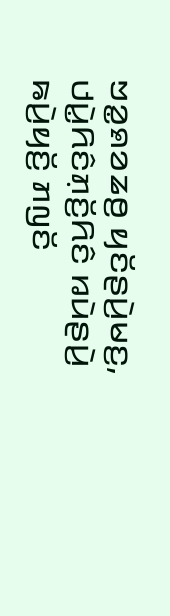ꤠꤤ꤭ꤎꤤꤘꤥ꤬ ꤟꤢꤩꤔꤣꤧ꤬ꤗꤢ꤬, ꤓꤣꤧ꤭ꤖꤢꤨꤊ꤫ꤢꤩ꤬ꤖꤢꤨ ꤙꤣꤧꤔꤣꤧ꤬ ꤒꤣꤧ꤬ꤟꤢꤩ꤬ ꤊꤜꤢꤩ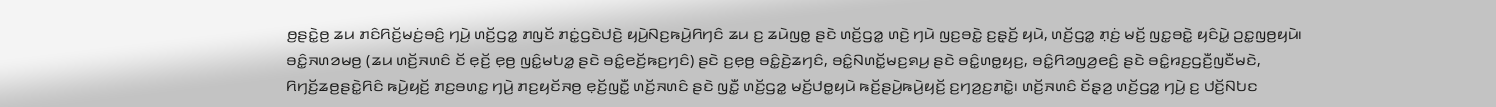ꤥ꤬ꤔꤢꤧ꤭ꤥ꤬ ꤘꤣ ꤊꤢꤨꤖꤢꤩ꤬ꤗꤢꤦ꤬ꤋꤢꤨ꤬ ꤚꤣꤧ꤬ ꤛꤢꤩ꤬ꤞꤤ꤭ ꤊꤜꤢꤩ ꤊꤢꤦ꤭ꤞꤢꤧꤓꤢꤧ꤬ ꤟꤣꤧ꤬ꤡꤢ꤬ꤒꤣꤧ꤬ꤖꤚꤢꤨ ꤘꤣ ꤢ꤬ ꤘꤣꤧꤜꤥ꤭ ꤔꤢꤧ ꤛꤢꤩ꤬ꤞꤤ꤭ ꤛꤢꤧ꤬ ꤚꤣꤧ ꤜꤢ꤬ꤋꤢꤧ꤭ ꤢ꤬ꤔ꤫ꤢꤩ꤬ ꤟꤣꤧ, ꤛꤢꤩ꤬ꤞꤤ꤭ ꤊ꤫ꤢꤦ꤬ ꤗꤢꤩ꤬ ꤜꤢ꤭ꤋꤢꤧ꤭ ꤟꤢꤨꤣꤧ꤭ ꤑꤢ꤭ꤜꤥ꤬ꤟꤣꤧ꤯
ꤋꤢꤨ꤭ꤏꤛꤤꤗꤥ꤬ (ꤘꤣ ꤛꤢꤩ꤬ꤏꤛꤢꤨ ꤢꤩ ꤕ꤫ꤢꤩ꤬ ꤕ꤫ꤥ꤬ ꤜꤢꤨ꤭ꤗꤝꤤ꤭ ꤔꤢꤧ ꤋꤢꤨ꤭ꤕꤢꤩ꤬ꤒꤢ꤬ꤚꤢꤨ) ꤔꤢꤧ ꤢ꤬ꤕ꤫ꤥ꤬ ꤋꤢꤨ꤭ꤢꤧ꤬ꤘꤚꤢꤨ, ꤋꤢꤨ꤭ꤡꤛꤢꤩ꤭ꤗꤢ꤬ꤎꤣ꤬ ꤔꤢꤧ ꤋꤢꤨ꤭ꤛꤥ꤭ꤟꤢ꤬, ꤋꤢꤨ꤭ꤖꤤꤜꤤ꤬ꤕꤢꤨ꤬ ꤔꤢꤧ ꤋꤢꤨ꤭ꤙꤢ꤬ꤞꤢꤪ꤬ꤜꤢꤪꤗꤢꤧ,
ꤖꤚꤢꤩ꤬ꤘꤥ꤬ꤔꤢꤧ꤭ꤖꤢꤨ ꤒꤣꤧ꤬ꤟꤢꤩ꤬ ꤊꤢ꤬ꤋꤛꤢ꤭ ꤚꤣꤧ꤬ ꤊꤢ꤬ꤟꤢꤩꤏꤥ꤬ ꤕ꤫ꤢꤩ꤬ꤜꤢꤪ꤭ ꤛꤢꤩ꤬ꤏꤛꤢꤨ ꤔꤢꤧ ꤜꤢꤪ꤭ ꤛꤢꤩ꤬ꤞꤤ꤭ ꤗꤢꤩ꤬ꤓꤥ꤭ꤟꤣꤧ ꤒꤢꤩ꤬ꤔꤣꤧ꤬ꤒꤣꤧ꤬ꤟꤢꤩ꤬ ꤢ꤬ꤚꤤ꤬ꤢ꤬ꤊꤢꤧ꤭꤯ ꤛꤢꤩ꤬ꤏꤛꤢꤨ ꤢꤩꤔ꤫ꤤ꤬ ꤛꤢꤩ꤬ꤞꤤ꤭ ꤚꤣꤧ꤬ ꤢ꤬ ꤓꤢꤩ꤬ꤡꤝꤢ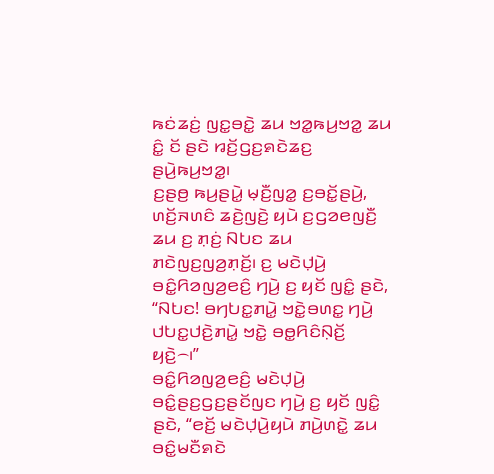ꤒꤢꤦꤘꤢꤦ꤬ ꤜꤢ꤭ꤋꤢꤧ꤭ ꤘꤣ ꤠꤤ꤭ꤒꤣ꤬ꤠꤤ꤭ ꤘꤣ ꤢꤨ꤭ ꤢꤩ ꤔꤢꤧ ꤙꤢꤩ꤬ꤞꤢ꤬ꤎꤢꤧꤘꤢ꤬ ꤔꤣꤧ꤬ꤒꤣ꤬ꤠꤤ꤭꤯
ꤢ꤬ꤔꤥ꤬ ꤒꤣ꤬ꤔꤣꤧ꤭ ꤗ꤫ꤢꤪ꤬ꤜꤤ꤭ ꤢ꤬ꤋꤢꤩ꤭ꤔꤣꤧ꤬, ꤛꤢꤩ꤬ꤏꤛꤢꤨ ꤘꤢꤧ꤬ꤜꤢꤧ꤬ ꤟꤣꤧ ꤢ꤬ꤞꤤꤕꤜꤢꤪ꤬ ꤘꤣ ꤢ꤬ ꤊ꤫ꤢꤦ꤬ ꤡꤝꤢ ꤘꤣ ꤊꤢꤧꤜꤢ꤬ꤜꤤ꤬ꤊ꤫ꤢꤩ꤬꤯ ꤢ꤬ ꤗꤢꤧꤓ꤫ꤣꤧ꤬ ꤋꤢꤨ꤭ꤖꤤꤜꤤ꤬ꤕꤢꤨ꤬ ꤚꤣꤧ꤬ ꤢ꤬ ꤟꤢꤩ ꤜꤢꤨ꤭ ꤔꤢꤧ, “ꤡꤝꤢ! ꤋꤚꤝꤢ꤭ꤊꤣꤧ꤭ ꤠꤢꤧ꤭ꤋꤛꤢ꤭ ꤚꤣꤧ꤬ ꤓꤝꤢ꤭ꤓꤢꤧ꤬ꤊꤣꤧ꤭ ꤠꤢꤧ꤭ ꤋꤥ꤭ꤖꤢꤨꤡ꤫ꤢꤩ꤬ ꤟꤢꤧ꤬꤮꤯”
ꤋꤢꤨ꤭ꤖꤤꤜꤤ꤬ꤕꤢꤨ꤬ ꤗꤢꤧꤓ꤫ꤣꤧ꤬ ꤋꤢꤨ꤭ꤔꤢ꤬ꤞꤢ꤬ꤔꤢꤩꤜꤢ ꤚꤣꤧ꤬ ꤢ꤬ ꤟꤢꤩ ꤜꤢꤨ꤭ ꤔꤢꤧ, “ꤕꤢꤩ꤬ ꤗꤢꤧꤓ꤫ꤣꤧ꤬ꤟꤣꤧ ꤊꤣꤧ꤬ꤛꤢꤧ꤭ ꤘꤣ ꤋꤢꤨ꤭ꤗꤢꤪꤎꤢꤧ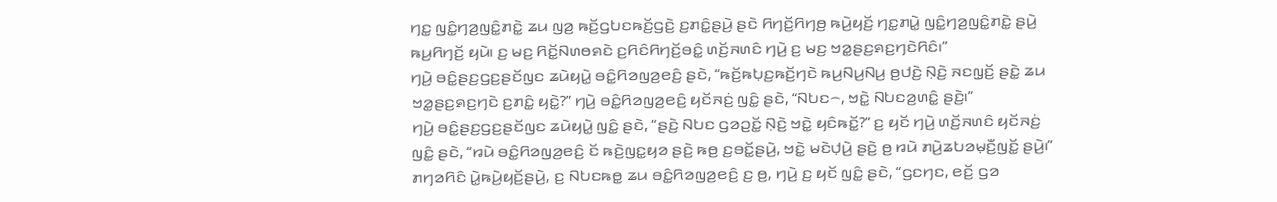ꤚꤢ꤭ ꤜꤢꤨ꤭ꤚꤤ꤬ꤜꤢꤨ꤭ꤊꤢꤧ꤭ ꤘꤣ ꤜꤤ꤬ ꤒꤢꤩ꤬ꤞꤝꤢꤒꤢꤩ꤬ꤞꤢꤧ꤬ ꤢ꤬ꤊꤢꤨ꤭ꤔꤣꤧ꤬ ꤔꤢꤧ ꤖꤚꤢꤩ꤬ꤖꤚꤥ꤬ ꤒꤣꤧ꤬ꤟꤢꤩ꤬ ꤚꤢ꤭ꤊꤣꤧ꤭ ꤜꤢꤨ꤭ꤚꤤ꤬ꤜꤢꤨ꤭ꤊꤢꤧ꤭ ꤔꤣꤧ꤬ ꤒꤣ꤬ꤖꤚꤢꤩ꤬ ꤟꤣꤧ꤯ ꤢ꤬ ꤗꤢ꤬ ꤖꤢꤩ꤭ꤡꤛꤥꤎꤢꤧ ꤢ꤬ꤖꤢꤨꤖꤚꤢꤩ꤬ꤋꤢꤨ꤭ ꤛꤢꤩ꤬ꤏꤛꤢꤨ ꤚꤣꤧ꤬ ꤢ꤬ ꤗꤢ꤬ ꤠꤤ꤭ꤔꤢ꤬ꤎꤢ꤬ꤚꤢꤧꤖꤢꤨ꤯”
ꤚꤣꤧ꤬ ꤋꤢꤨ꤭ꤔꤢ꤬ꤞꤢ꤬ꤔꤢꤩꤜꤢ ꤘꤣꤧꤟꤣꤧ꤭ ꤋꤢꤨ꤭ꤖꤤꤜꤤ꤬ꤕꤢꤨ꤬ ꤔꤢꤧ, “ꤒꤢꤩ꤬ꤒꤝ꤫ꤢ꤬ꤒꤢꤩ꤬ꤚꤢꤧ ꤒꤣ꤬ꤡꤣ꤬ꤡꤣ꤬ ꤥ꤬ꤓꤢꤧ꤬ ꤡ꤫ꤢꤧ꤬ ꤏꤢꤜ꤫ꤢꤩ꤬ ꤔꤢꤧ꤭ ꤘꤣ ꤠꤤ꤭ꤔꤢ꤬ꤎꤢ꤬ꤚꤢꤧ ꤢ꤬ꤊꤢꤨ꤭ ꤟꤢꤧ꤭?” ꤚꤣꤧ꤬ ꤋꤢꤨ꤭ꤖꤤꤜꤤ꤬ꤕꤢꤨ꤬ ꤟꤢꤩꤏꤢꤦ꤬ ꤜꤢꤨ꤭ ꤔꤢꤧ, “ꤡꤝꤢ꤮, ꤠꤢꤧ꤭ ꤡꤝꤢꤤ꤬ꤛꤢꤨ꤭ ꤔꤢꤧ꤬꤯”
ꤚꤣꤧ꤬ ꤋꤢꤨ꤭ꤔꤢ꤬ꤞꤢ꤬ꤔꤢꤩꤜꤢ ꤘꤣꤧꤟꤣꤧ꤭ ꤜꤢꤨ꤭ ꤔꤢꤧ, “ꤔꤢꤧ꤬ ꤡꤝꤢ ꤞꤤꤑꤢꤩ꤭ ꤡ꤫ꤢꤧ꤬ ꤠꤢꤧ꤭ ꤟꤢꤨꤒꤢꤩ꤭?” ꤢ꤬ ꤟꤢꤩ ꤚꤣꤧ꤬ ꤛꤢꤩ꤬ꤏꤛꤢꤨ ꤟꤢꤩꤏꤢꤦ꤬ ꤜꤢꤨ꤭ ꤔꤢꤧ, “ꤙꤣꤧ ꤋꤢꤨ꤭ꤖꤤꤜꤤ꤬ꤕꤢꤨ꤬ ꤢꤩ ꤒꤢꤧ꤬ꤜꤢ꤭ꤟꤤ ꤔꤢꤧ꤬ ꤒꤥ꤬ ꤢ꤬ꤋꤢꤩ꤭ꤔꤣꤧ꤬, ꤠꤢꤧ꤭ ꤗꤢꤧꤓ꤫ꤣꤧ꤬ ꤔꤢꤧ꤬ ꤥ꤬ ꤙꤣꤧ ꤊꤣꤧ꤬ꤘꤝꤤꤗ꤫ꤢꤪ꤬ꤜꤢꤩ꤭ ꤔꤣꤧ꤬꤯”
ꤊꤚꤤꤖꤢꤨ ꤣꤧ꤭ꤒꤣꤧ꤬ꤟꤢꤩ꤬ꤔꤣꤧ꤬, ꤢ꤬ ꤡꤝꤢꤒꤥ꤭ ꤘꤣ ꤋꤢꤨ꤭ꤖꤤꤜꤤ꤬ꤕꤢꤨ꤬ ꤢ꤬ ꤥ꤬, ꤚꤣꤧ꤬ ꤢ꤬ ꤟꤢꤩ ꤜꤢꤨ꤭ ꤔꤢꤧ, “ꤞꤢꤚꤢ, ꤕꤢꤩ꤬ ꤞꤤ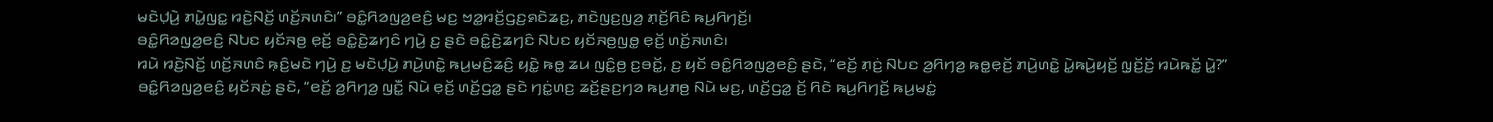ꤗꤢꤧꤓ꤫ꤣꤧ꤬ ꤊꤣꤧ꤭ꤜꤢ꤭ ꤙꤢꤧ꤬ꤡꤢꤩ꤬ ꤛꤢꤩ꤬ꤏꤛꤢꤨ꤯” ꤋꤢꤨ꤭ꤖꤤꤜꤤ꤬ꤕꤢꤨ꤬ ꤗꤢ꤬ ꤠꤤ꤭ꤙꤢꤩ꤬ꤞꤢ꤬ꤎꤢꤧꤘꤢ꤬, ꤊꤢꤧꤜꤢ꤬ꤜꤤ꤬ ꤊ꤫ꤢꤩ꤬ꤖꤢꤨ ꤒꤣ꤬ꤖꤚꤢꤩ꤬꤯
ꤋꤢꤨ꤭ꤖꤤꤜꤤ꤬ꤕꤢꤨ꤬ ꤡꤝꤢ ꤟꤢꤩꤏꤥ꤬ ꤕ꤫ꤢꤩ꤬ ꤋꤢꤨ꤭ꤢꤧ꤬ꤘꤚꤢꤨ ꤚꤣꤧ꤬ ꤢ꤬ ꤔꤢꤧ ꤋꤢꤨ꤭ꤢꤧ꤬ꤘꤚꤢꤨ ꤡꤝꤢ ꤟꤢꤩꤏꤥ꤬ꤜꤥ꤭ ꤕ꤫ꤢꤩ꤬ ꤛꤢꤩ꤬ꤏꤛꤢꤨ꤯
ꤙꤣꤧ ꤙꤢꤧ꤬ꤡꤢꤩ꤬ ꤛꤢꤩ꤬ꤏꤛꤢꤨ ꤒ꤫ꤢꤨ꤬ꤗꤢꤧ ꤚꤣꤧ꤬ ꤢ꤬ ꤗꤢꤧꤓ꤫ꤣꤧ꤬ ꤊꤣꤧ꤬ꤛꤢꤧ꤭ ꤒꤣ꤬ꤗꤢꤨ꤬ꤘꤢꤨ꤬ ꤟꤢꤧ꤭ ꤒꤥ꤭ ꤘꤣ ꤜꤢꤨ꤭ꤥ꤬ ꤢ꤬ꤋꤢꤩ꤭, ꤢ꤬ ꤟꤢꤩ ꤋꤢꤨ꤭ꤖꤤꤜꤤ꤬ꤕꤢꤨ꤬ ꤔꤢꤧ, “ꤕꤢꤩ꤬ ꤊ꤫ꤢꤦ꤬ ꤡꤝꤢ ꤤ꤬ꤖꤚꤤ꤬ ꤒꤥ꤭ꤕ꤫ꤢꤩ꤬ ꤊꤣꤧ꤬ꤛꤢꤧ꤭ ꤣꤧ꤭ꤒꤣꤧ꤬ꤟꤢꤩ꤬ ꤜ꤫ꤢꤩ꤬ꤢꤩ꤬ ꤙꤣꤧꤒꤢꤩ꤭ ꤣꤧ꤭?”
ꤋꤢꤨ꤭ꤖꤤꤜꤤ꤬ꤕꤢꤨ꤬ ꤟꤢꤩꤏꤢꤦ꤬ ꤔꤢꤧ, “ꤕꤢꤩ꤬ ꤤ꤬ꤖꤚꤤ꤬ ꤜꤢꤪ꤭ ꤡꤣꤧ ꤕ꤫ꤢꤩ꤬ ꤛꤢꤩ꤬ꤞꤤ꤭ ꤔꤢꤧ ꤚꤢꤦ꤭ꤛꤢ꤬ ꤘꤢꤩ꤬ꤔꤢ꤬ꤚꤤ ꤒꤣ꤬ꤊꤥ꤬ ꤡꤣꤧ ꤗꤢ꤬, ꤛꤢꤩ꤬ꤞꤤ꤭ ꤢꤩ꤬ ꤖꤢꤧ ꤒꤣ꤬ꤖꤚꤢꤩ꤬ ꤒꤣ꤬ꤗꤢꤦ꤭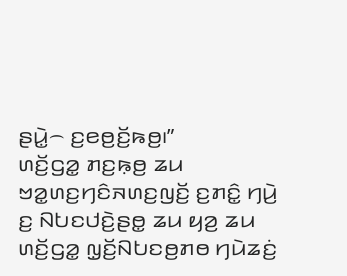ꤔꤣꤧ꤭꤮ ꤢ꤬ꤕꤥ꤬ꤢꤩ꤬ꤒꤥ꤬꤯”
ꤛꤢꤩ꤬ꤞꤤ꤭ ꤊꤢ꤬ꤒ꤫ꤥ꤬ ꤘꤣ ꤠꤤ꤭ꤛꤢ꤬ꤚꤢꤨꤏꤛꤢ꤬ꤜꤢꤩ꤬ ꤢ꤬ꤊꤢꤨ꤭ ꤚꤣꤧ꤬ ꤢ꤬ ꤡꤝꤢꤓꤢꤧ꤬ꤔꤥ꤭ ꤘꤣ ꤟꤤ꤬ ꤘꤣ ꤛꤢꤩ꤬ꤞꤤ꤭ ꤜ꤫ꤢꤩ꤬ꤡꤝꤢꤥ꤬ꤊꤥ ꤚꤣꤧꤘꤢꤦ꤬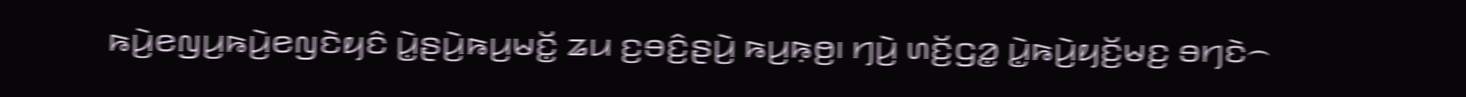ꤒꤣꤧ꤬ꤕꤜꤣ꤬ꤒꤣꤧ꤬ꤕꤜꤢꤧꤟꤢꤨ ꤣꤧ꤭ꤔꤣꤧ꤬ꤒꤣ꤬ꤗꤢꤩ꤭ ꤘꤣ ꤢ꤬ꤋꤢꤨ꤬ꤔꤣꤧ꤬ ꤒꤣ꤬ꤒ꤫ꤥ꤬꤯ ꤚꤣꤧ꤬ ꤛꤢꤩ꤬ꤞꤤ꤭ ꤣꤧ꤭ꤒꤣꤧ꤬ꤟꤢꤩ꤬ꤗꤢ꤬ ꤋꤚꤢꤧ꤮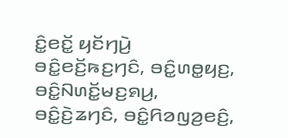ꤢꤨ꤭ꤕꤢꤩ꤭ ꤟꤢꤩꤚꤣꤧ꤬ ꤋꤢꤨ꤭ꤕꤢꤩ꤬ꤒꤢ꤬ꤚꤢꤨ, ꤋꤢꤨ꤭ꤛꤥ꤭ꤟꤢ꤬, ꤋꤢꤨ꤭ꤡꤛꤢꤩ꤭ꤗꤢ꤬ꤎꤣ꤬, ꤋꤢꤨ꤭ꤢꤧ꤬ꤘꤚꤢꤨ, ꤋꤢꤨ꤭ꤖꤤꤜꤤ꤬ꤕꤢꤨ꤬,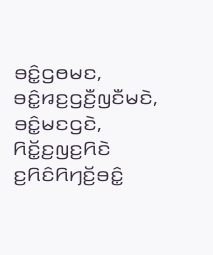ꤋꤢꤨ꤭ꤞꤥꤗꤢ, ꤋꤢꤨ꤭ꤙꤢ꤬ꤞꤢꤪ꤬ꤜꤢꤪꤗꤢꤧ, ꤋꤢꤨ꤭ꤗꤢꤞꤢꤧ, ꤖꤢꤩ꤭ꤢ꤬ꤜꤢ꤬ꤖꤢꤧ ꤢ꤬ꤖꤢꤨꤖꤚꤢꤩ꤬ꤋꤢꤨ꤭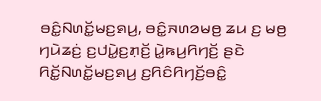ꤋꤢꤨ꤭ꤡꤛꤢꤩ꤭ꤗꤢ꤬ꤎꤣ꤬, ꤋꤢꤨ꤭ꤏꤛꤤꤗꤥ꤬ ꤘꤣ ꤢ꤬ ꤗꤥ꤬ ꤚꤣꤧꤘꤢꤦ꤬ ꤢ꤬ꤓꤣꤧ꤭ꤢ꤬ꤊ꤫ꤢꤩ꤬ ꤣꤧ꤭ꤒꤣ꤬ꤖꤚꤢꤩ꤬ ꤔꤢꤧ ꤖꤢꤩ꤭ꤡꤛꤢꤩ꤭ꤗꤢ꤬ꤎꤣ꤬ ꤢ꤬ꤖꤢꤨꤖꤚꤢꤩ꤬ꤋꤢꤨ꤭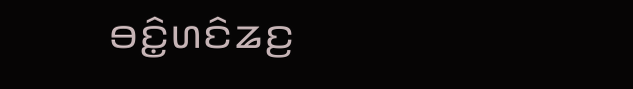ꤋꤢꤨ꤭ꤛꤢꤨꤘꤢ꤬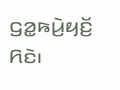ꤞꤤ꤭ꤒꤣꤧ꤬ꤟꤢꤩ꤬ ꤖꤢꤧ꤯